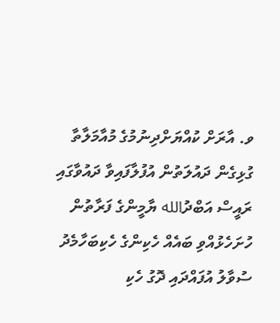ވ. އާރަށް ކުއްޔަށްދިނުމުގެ މުއާމަލާތާ ގުޅިގެން ދައުލަތުން އުފުލާފައިވާ ދައުވާގައި ރައީސް އަބްދުالله ޔާމީންގެ ފަރާތުން ހުށަހެޅުއްވި ބައެއް ހެކިންގެ ހެކިބަހާމެދު ސުވާލު އުފައްދައި ދޮގު ހެކި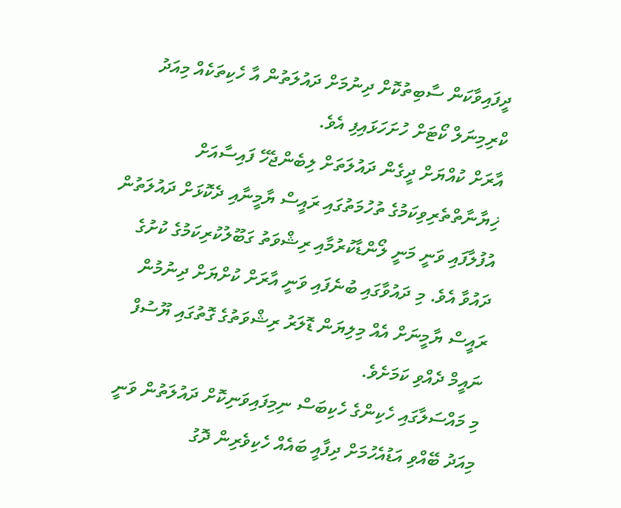ދީފައިވާކަން ސާބިތުކޮށް ދިނުމަށް ދައުލަތުން އާ ހެކިތަކެއް މިއަދު ކްރިމިނަލް ކޯޓަށް ހުށަހަޅައިފި އެވެ.
އާރަށް ކުއްޔަށް ދީގެން ދައުލަތަށް ލިބެންޖެހޭ ފައިސާއަށް ޚިޔާނާތްތެރިވިކަމުގެ ތުހުމަތުގައި ރައީސް ޔާމީނާއި ދެކޮޅަށް ދައުލަތުން އުފުލާފައި ވަނީ މަނީ ލޯންޑާކުރުމާއި ރިޝްވަތު ގަބޫލުކުރިކަމުގެ ކުށުގެ ދައުވާ އެވެ. މި ދައުވާގައި ބުނެފައި ވަނީ އާރަށް ކުށްޔަށް ދިނުމުން ރައީސް ޔާމީނަށް އެއް މިލިޔަން ޑޮލަރު ރިޝްވަތުގެ ގޮތުގައި ޔޫސުފް ނައީމް ދެއްވި ކަމަށެވެ.
މި މައްސަލާގައި ހެކިންގެ ހެކިބަސް ނިމިފައިވަނިކޮށް ދައުލަތުން ވަނީ މިއަދު ބޭއްވި އަޑުއެހުމަށް ދިފާއީ ބައެއް ހެކިވެރިން ދޮގު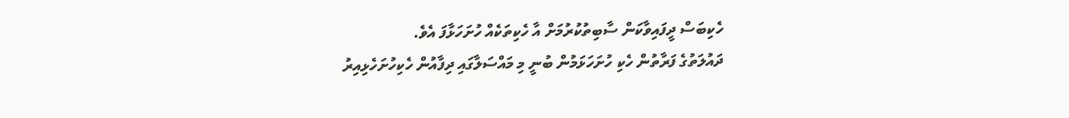ހެކިބަސް ދީފައިވާކަން ސާބިތުކުރުމަށް އާ ހެކިތަކެއް ހުށަހަޅާފަ އެވެ.
ދައުލަތުގެ ފަރާތުން ހެކި ހުށަހަޅަމުން ބުނީ މި މައްސަލާގައި ދިފާއުން ހެކިހުށަހެޅިއިރު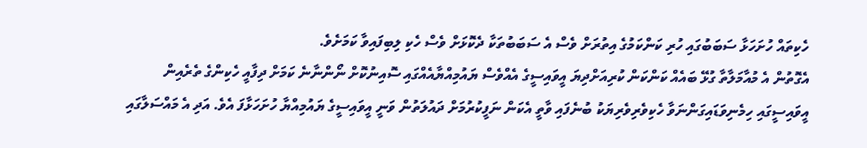ހެކިތައް ހުށަހަޅާ ސަބަބުގައި ހުރި ކަންކަމުގެ އިތުރަށް ވެސް އެ ސަބަބުތަކާ ދެކޮޅަށް ވެސް ހެކި ލިބިފައިވާ ކަމަށެވެ.
އެގޮތުން އެ މުއާމަލާތާ ގުޅޭ ބައެއް ކަންކަން ކުރިއަށްދިޔަ އީވައިސީގެ އެއްވެސް ޔައުމިއްޔާއެއްގައި ސޮއިނުކޮށް ނޯންނާނެ ކަމަށް ދިފާއީ ހެކިންގެ ތެރެއިން އީވައިސީގައި ހިމެނިވަޑައިގަންނަވާ ހެކިވެރިވެރިޔަކު ބުނެފައި ވާތީ އެކަން ނަފީކުރުމަށް ދައުލަތުން ވަނީ އީވައިސީގެ ޔައުމިއްޔާ ހުށަހަޅާފަ އެވެ. އަދި އެ މައްސަލާގައި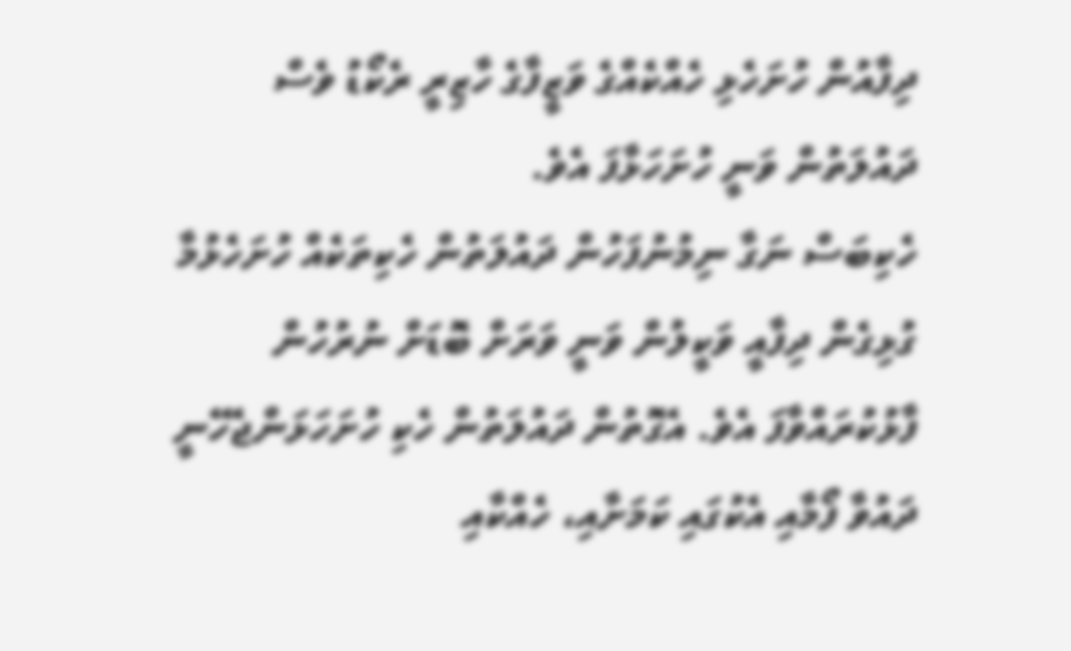ދިފާއުން ހުށަހެޅި ހެއްކެއްގެ ވަޒީފާގެ ހާޒިރީ ރެކޯޑު ވެސް ދައުލަތުން ވަނީ ހުށަހަޅާފަ އެވެ.
ހެކިބަސް ނަގާ ނިމުނުފަހުން ދައުލަތުން ހެކިތަކެއް ހުށަހެޅުމާ ގުޅިގެން ދިފާއީ ވަކީލުން ވަނީ ވަރަށް ބޮޑަށް ނުރުހުން ފާޅުކުރައްވާފަ އެވެ. އެގޮތުން ދައުލަތުން ހެކި ހުށަހަޅަންޖެހޭނީ ދައުވާ ފޯމާއި އެކުގައި ކަމަށާއި، ހެއްކާއި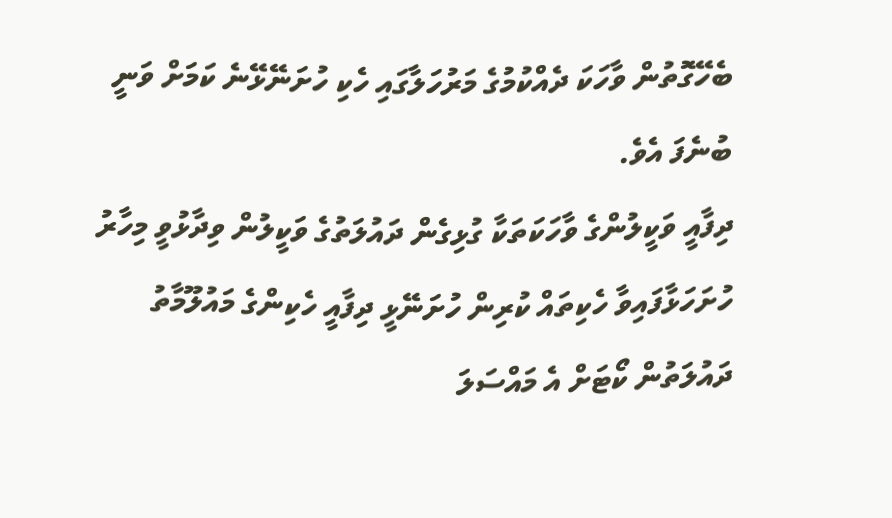ބެހޭގޮތުން ވާހަކަ ދެއްކުމުގެ މަރުހަލާގައި ހެކި ހުށަނޭޅޭނެ ކަމަށް ވަނީ ބުނެފަ އެވެ.
ދިފާއީ ވަކީލުންގެ ވާހަކަތަކާ ގުޅިގެން ދައުލަތުގެ ވަކީލުން ވިދާޅުވީ މިހާރު ހުށަހަޅާފައިވާ ހެކިތައް ކުރިން ހުށަނޭޅީ ދިފާއީ ހެކިންގެ މައުލޫމާތު ދައުލަތުން ކޯޓަށް އެ މައްސަލަ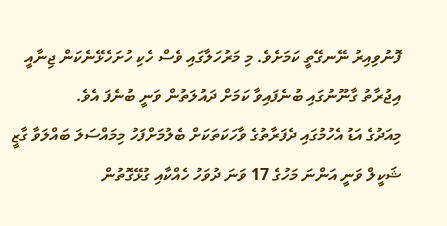ފޮނުވިއިރު ނޭނގޭތީ ކަމަށެވެ. މި މަރުހަލާގައި ވެސް ހެކި ހުށަހެޅޭނެކަން ޖިނާއީ އިޖުރާތު ގާނޫނުގައި ބުނެފައިވާ ކަމަށް ދައުލަތުން ވަނީ ބުނެފަ އެވެ.
މިއަދުގެ އަޑު އެހުމުގައި ދެފަރާތުގެ ވާހަކަތަކަށް ބެލުމަށްފަހު މިމައްސަލަ ބައްލަވާ ގާޒީ ޝަކީލް ވަނީ އަންނަ މަހުގެ 17 ވަނަ ދުވަހު ހެއްކާއި ގުޅޭގޮތުން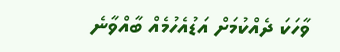ވާހަކަ ދެއްކުމަށް އަޑުއެހުމެއް ބާއްވާނެ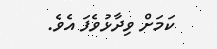ކަމަށް ވިދާޅުވެފަ އެވެ.